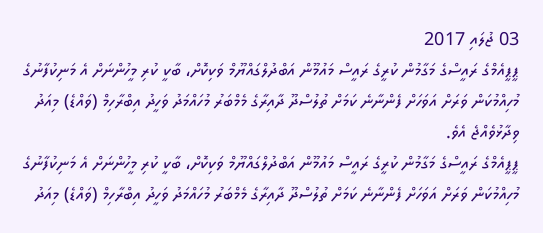03 ޖުލައި 2017
ޕީޕީއެމްގެ ރައީސްގެ މަގާމުން ކުރީގެ ރައީސް މައުމޫން އަބްދުލްގައްޔޫމް ވަކިކޮށް، ބާކީ ކުރި މީހުންނަށް އެ މަނިކުފާނުގެ މުހިއްމުކަން ވަރަށް އަވަހަށް ފެންނާނެ ކަމަށް ތުލުސްދޫ ދާއިރާގެ މެމްބަރު މުހައްމަދު ވަހީދު އިބްރާހިމް (ވައްޑެ) މިއަދު ވިދާޅުވެއްޖެ އެވެ.
ޕީޕީއެމްގެ ރައީސްގެ މަގާމުން ކުރީގެ ރައީސް މައުމޫން އަބްދުލްގައްޔޫމް ވަކިކޮށް، ބާކީ ކުރި މީހުންނަށް އެ މަނިކުފާނުގެ މުހިއްމުކަން ވަރަށް އަވަހަށް ފެންނާނެ ކަމަށް ތުލުސްދޫ ދާއިރާގެ މެމްބަރު މުހައްމަދު ވަހީދު އިބްރާހިމް (ވައްޑެ) މިއަދު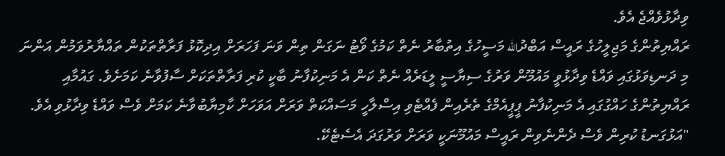ވިދާޅުވެއްޖެ އެވެ.
ރައްޔިތުންގެ މަޖިލީހުގެ ރައީސް އަބްދުالله މަސީހުގެ އިތުބާރު ނެތް ކަމުގެ ވޯޓު ނަގަން ތިން ވަނަ ފަހަރަށް އިދިކޮޅު ފަރާތްތަކުން ތައްޔާރުވަމުން އަންނަ މި ދަނޑިވަޅުގައި ވައްޑެ ވިދާޅުވީ މައުމޫން ވަރުގެ ސިޔާސީ ލީޑަރެއް ނެތް ކަން އެ މަނިކުފާނު ބާކީ ކުރި ފަރާތްތަކަށް ސާފުވާނެ ކަމަށެވެ. ގައުމާއި ރައްޔިތުންގެ ހައްގުގައި އެ މަނިކުފާނު ޕީޕީއެމްގެ ތެރެއިން ފެއްޓެވި އިސްލާހީ މަސައްކަތް ވަރަށް އަވަހަށް ކާމިޔާބުވާނެ ކަމަށް ވެސް ވައްޑެ ވިދާޅުވި އެވެ.
"އަޅުގަނޑު ކުރިން ވެސް ދެންނެވިން ރައީސް މައުމޫނަކީ ވަރަށް ވަރުގަދަ އެސެޓެކޭ.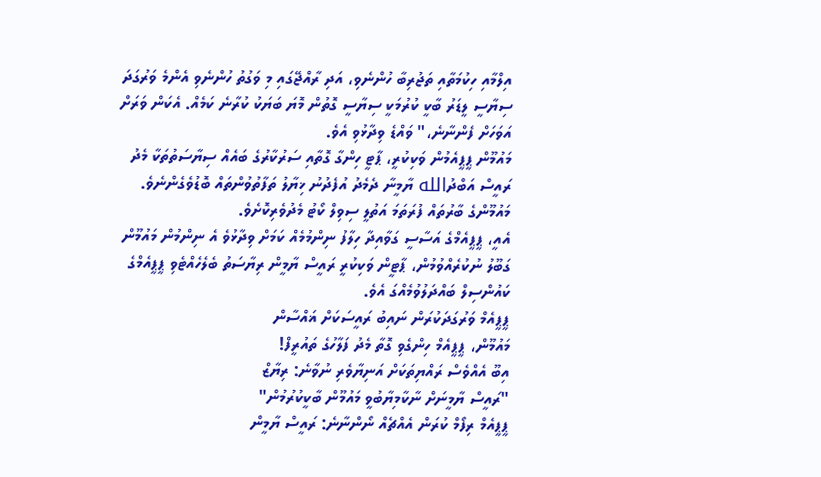އިލްމާއި ހިކުމަތާއި ތަޖުރިބާ ހުންނެވި، އަދި ރާއްޖޭގައި މި ވަގުތު ހުންނެވި އެންމެ ވަރުގަދަ ސިޔާސީ ލީޑަރު ބާކީ ކުރުމަކީ ސިޔާސީ ގޮތުން މޮޔަ ބަޔަކު ކުރާނެ ކަމެއް. އެކަން ވަރަށް އަވަހަށް ފެންނާނެ،" ވައްޑެ ވިދާޅުވި އެވެ.
މައުމޫން ޕީޕީއެމުން ވަކިކުރީ، ޕާޓީ ހިންގާ ގޮތާއި ސަރުކާރުގެ ބައެއް ސިޔާސަތުތަކާ މެދު ރައީސް އަބްދުالله ޔާމީނާ ދެމެދު އުފެދުނު ޚިޔާލު ތަފާތުވުންތައް ބޮޑުވެގެންނެވެ. މައުމޫންގެ ބާރުތައް ފުރަތަމަ އަތުލީ ސިވިލް ކޯޓު މެދުވެރިކޮށެވެ.
އެއީ، ޕީޕީއެމްގެ އަސާސީ ގަވާއިދާ ހިލާފު ނިންމުމެއް ކަމަށް ވިދާޅުވެ އެ ނިންމުން މައުމޫން ގަބޫލު ނުކުރެއްވުމުން، ޕާޓީން ވަކިކުރީ ރައީސް ޔާމީން ރިޔާސަތު ބެލެހެއްޓެވި ޕީޕީއެމްގެ ކައުންސިލް ބައްދަލުވުމެއްގަ އެވެ.
ޕީޕީއެމް ވަރުގަދަކުރަން ނައިބު ރައީސަކަށް ޣައްސާން
މައުމޫން، ޕީޕީއެމް ހިންގެވި ގޮތާ މެދު ފަލާހުގެ ތައުރީފް!
އިބޫ އެއްވެސް ރައްޔިތަކަށް އަނިޔާވެރި ނުވާނެ: ރިޔާޒް
"ރައީސް ޔާމީނަށް ނާކާމިޔާބުވީ މައުމޫން ބާކީކުރުމުން"
ޕީޕީއެމް ރިފޯމް ކުރަން އެއްޗެއް ނޯންނާނެ: ރައީސް ޔާމީން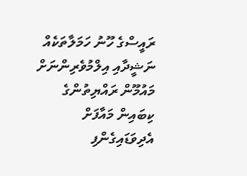ރައީސްގެ ހޫނު ހަމަލާތަކެއް ނަޝީދާއި އިލްމުވެރިންނަށް
މައުމޫން ރައްޔިތުންގެ ކިބައިން މައާފަށް އެދިވަޑައިގެންފި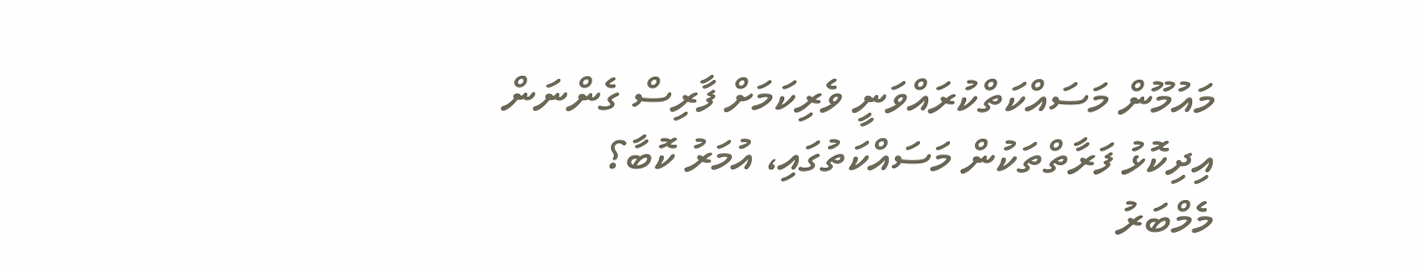މައުމޫން މަސައްކަތްކުރައްވަނީ ވެރިކަމަށް ފާރިސް ގެންނަން
އިދިކޮޅު ފަރާތްތަކުން މަސައްކަތުގައި، އުމަރު ކޮބާ؟
މެމްބަރު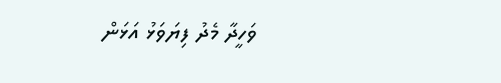ވަހީދާ މެދު ފިޔަވަޅު އަޅަން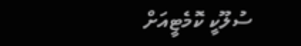ސުލޫކީ ކޮމެޓީއަށް